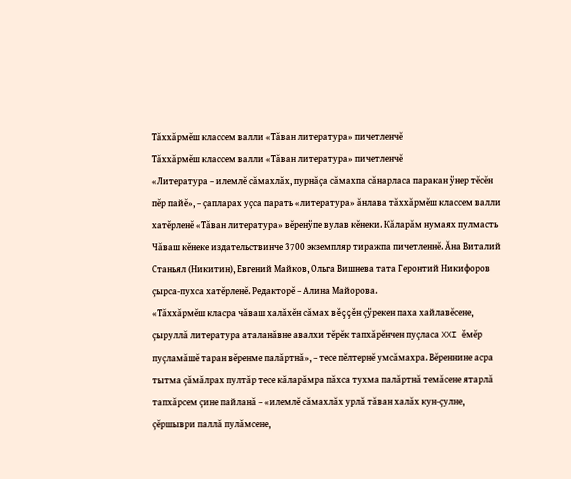Тăххăрмĕш классем валли «Тăван литература» пичетленчĕ
Тăххăрмĕш классем валли «Тăван литература» пичетленчĕ
«Литература – илемлĕ сăмахлăх, пурнăçа сăмахпа сăнарласа паракан ÿнер тĕсĕн пĕр пайĕ», – çапларах уçса парать «литература» ăнлава тăххăрмĕш классем валли хатĕрленĕ «Тăван литература» вĕренÿпе вулав кĕнеки. Кăларăм нумаях пулмасть Чăваш кĕнеке издательствинче 3700 экземпляр тиражпа пичетленнĕ. Ăна Виталий Станьял (Никитин), Евгений Майков, Ольга Вишнева тата Геронтий Никифоров çырса-пухса хатĕрленĕ. Редакторĕ – Алина Майорова.
«Тăххăрмĕш класра чăваш халăхĕн сăмах вĕççĕн çÿрекен паха хайлавĕсене, çыруллă литература аталанăвне авалхи тĕрĕк тапхăрĕнчен пуçласа XXI ĕмĕр пуçламăшĕ таран вĕренме палăртнă», – тесе пĕлтернĕ умсăмахра. Вĕреннине асра тытма çăмăлрах пултăр тесе кăларăмра пăхса тухма палăртнă темăсене ятарлă тапхăрсем çине пайланă – «илемлĕ сăмахлăх урлă тăван халăх кун-çулне, çĕршыври паллă пулăмсене,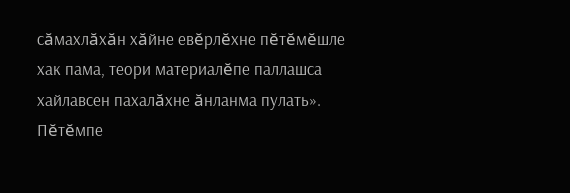сăмахлăхăн хăйне евĕрлĕхне пĕтĕмĕшле хак пама, теори материалĕпе паллашса хайлавсен пахалăхне ăнланма пулать». Пĕтĕмпе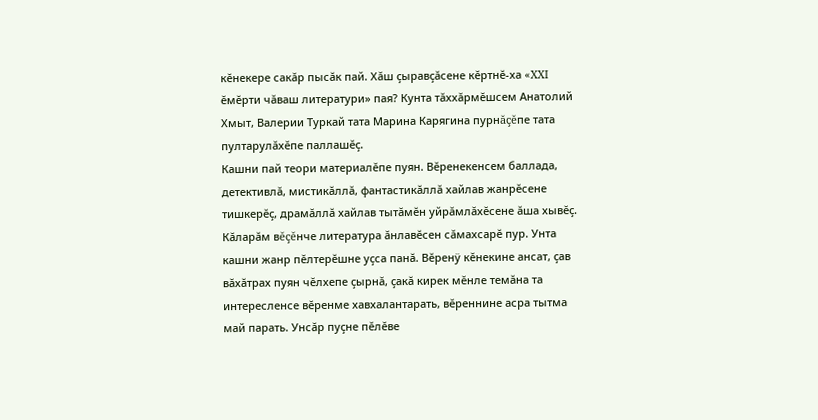кĕнекере сакăр пысăк пай. Хăш çыравçăсене кĕртнĕ-ха «XXI ĕмĕрти чăваш литератури» пая? Кунта тăххăрмĕшсем Анатолий Хмыт, Валерии Туркай тата Марина Карягина пурнăçĕпе тата пултарулăхĕпе паллашĕç.
Кашни пай теори материалĕпе пуян. Вĕренекенсем баллада, детективлă, мистикăллă, фантастикăллă хайлав жанрĕсене тишкерĕç, драмăллă хайлав тытăмĕн уйрăмлăхĕсене ăша хывĕç. Кăларăм вĕçĕнче литература ăнлавĕсен сăмахсарĕ пур. Унта кашни жанр пĕлтерĕшне уçса панă. Вĕренÿ кĕнекине ансат, çав вăхăтрах пуян чĕлхепе çырнă, çакă кирек мĕнле темăна та интересленсе вĕренме хавхалантарать, вĕреннине асра тытма май парать. Унсăр пуçне пĕлĕве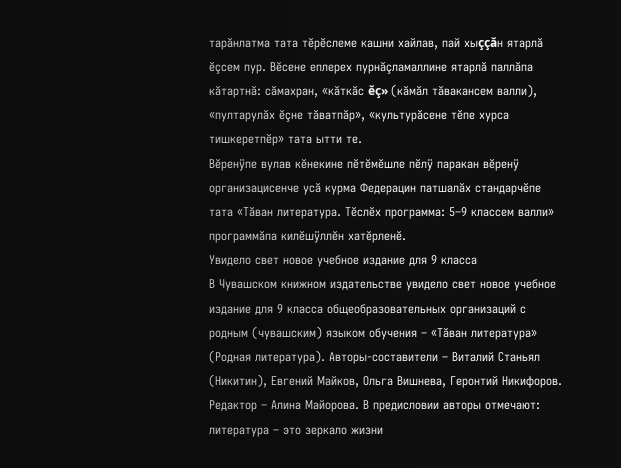тарăнлатма тата тĕрĕслеме кашни хайлав, пай хыççăн ятарлă ĕçсем пур. Вĕсене еплерех пурнăçламаллине ятарлă паллăпа кăтартнă: сăмахран, «кăткăс ĕç» (кăмăл тăвакансем валли), «пултарулăх ĕçне тăватпăр», «культурăсене тĕпе хурса тишкеретпĕр» тата ытти те.
Вĕренÿпе вулав кĕнекине пĕтĕмĕшле пĕлÿ паракан вĕренÿ организацисенче усă курма Федерацин патшалăх стандарчĕпе тата «Тăван литература. Тĕслĕх программа: 5–9 классем валли» программăпа килĕшÿллĕн хатĕрленĕ.
Увидело свет новое учебное издание для 9 класса
В Чувашском книжном издательстве увидело свет новое учебное издание для 9 класса общеобразовательных организаций с родным (чувашским) языком обучения – «Тӑван литература» (Родная литература). Авторы-составители – Виталий Станьял (Никитин), Евгений Майков, Ольга Вишнева, Геронтий Никифоров. Редактор – Алина Майорова. В предисловии авторы отмечают: литература – это зеркало жизни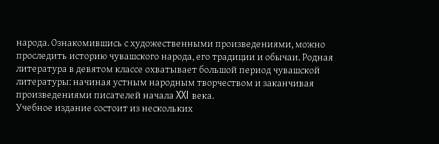народа. Ознакомившись с художественными произведениями, можно проследить историю чувашского народа, его традиции и обычаи. Родная литература в девятом классе охватывает большой период чувашской литературы: начиная устным народным творчеством и заканчивая произведениями писателей начала XXI века.
Учебное издание состоит из нескольких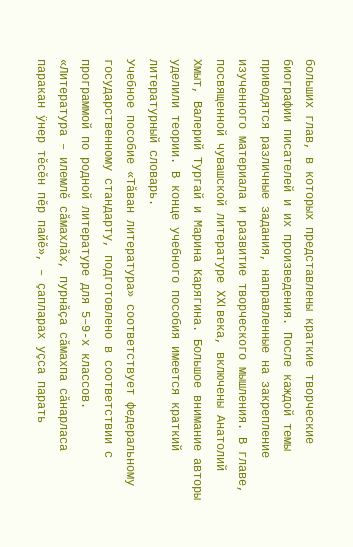больших глав, в которых представлены краткие творческие биографии писателей и их произведения. После каждой темы приводятся различные задания, направленные на закрепление изученного материала и развитие творческого мышления. В главе, посвященной чувашской литературе XXI века, включены Анатолий Хмыт, Валерий Тургай и Марина Карягина. Большое внимание авторы уделили теории. В конце учебного пособия имеется краткий литературный словарь.
Учебное пособие «Тӑван литература» соответствует федеральному государственному стандарту, подготовлено в соответствии с программой по родной литературе для 5‒9-х классов.
«Литература – илемлĕ сăмахлăх, пурнăçа сăмахпа сăнарласа паракан ÿнер тĕсĕн пĕр пайĕ», – çапларах уçса парать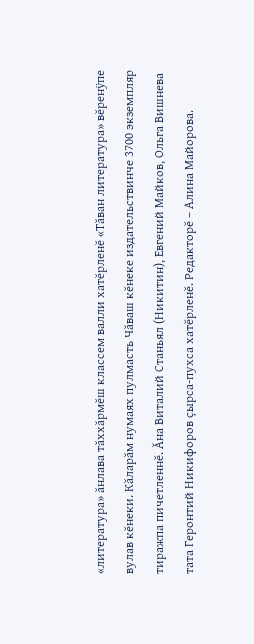«литература» ăнлава тăххăрмĕш классем валли хатĕрленĕ «Тăван литература» вĕренÿпе вулав кĕнеки. Кăларăм нумаях пулмасть Чăваш кĕнеке издательствинче 3700 экземпляр тиражпа пичетленнĕ. Ăна Виталий Станьял (Никитин), Евгений Майков, Ольга Вишнева тата Геронтий Никифоров çырса-пухса хатĕрленĕ. Редакторĕ – Алина Майорова.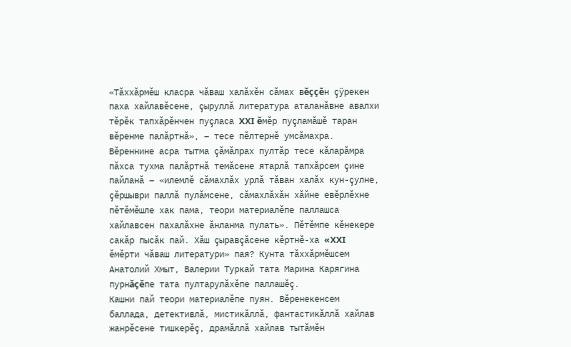«Тăххăрмĕш класра чăваш халăхĕн сăмах вĕççĕн çÿрекен паха хайлавĕсене, çыруллă литература аталанăвне авалхи тĕрĕк тапхăрĕнчен пуçласа XXI ĕмĕр пуçламăшĕ таран вĕренме палăртнă», – тесе пĕлтернĕ умсăмахра. Вĕреннине асра тытма çăмăлрах пултăр тесе кăларăмра пăхса тухма палăртнă темăсене ятарлă тапхăрсем çине пайланă – «илемлĕ сăмахлăх урлă тăван халăх кун-çулне, çĕршыври паллă пулăмсене, сăмахлăхăн хăйне евĕрлĕхне пĕтĕмĕшле хак пама, теори материалĕпе паллашса хайлавсен пахалăхне ăнланма пулать». Пĕтĕмпе кĕнекере сакăр пысăк пай. Хăш çыравçăсене кĕртнĕ-ха «XXI ĕмĕрти чăваш литератури» пая? Кунта тăххăрмĕшсем Анатолий Хмыт, Валерии Туркай тата Марина Карягина пурнăçĕпе тата пултарулăхĕпе паллашĕç.
Кашни пай теори материалĕпе пуян. Вĕренекенсем баллада, детективлă, мистикăллă, фантастикăллă хайлав жанрĕсене тишкерĕç, драмăллă хайлав тытăмĕн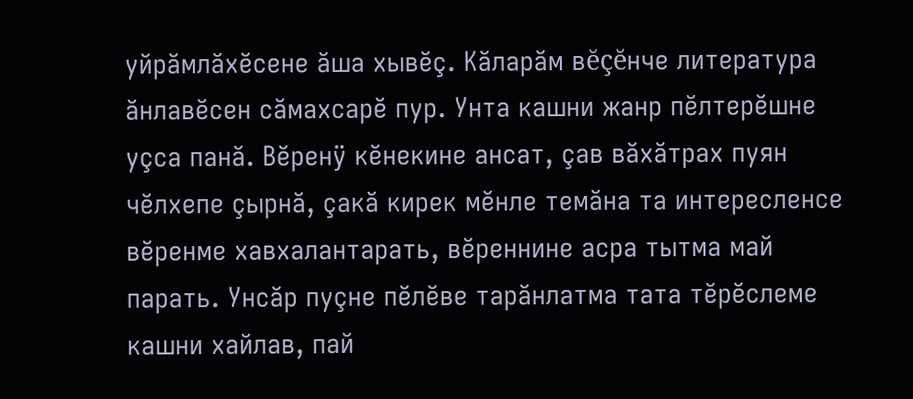уйрăмлăхĕсене ăша хывĕç. Кăларăм вĕçĕнче литература ăнлавĕсен сăмахсарĕ пур. Унта кашни жанр пĕлтерĕшне уçса панă. Вĕренÿ кĕнекине ансат, çав вăхăтрах пуян чĕлхепе çырнă, çакă кирек мĕнле темăна та интересленсе вĕренме хавхалантарать, вĕреннине асра тытма май парать. Унсăр пуçне пĕлĕве тарăнлатма тата тĕрĕслеме кашни хайлав, пай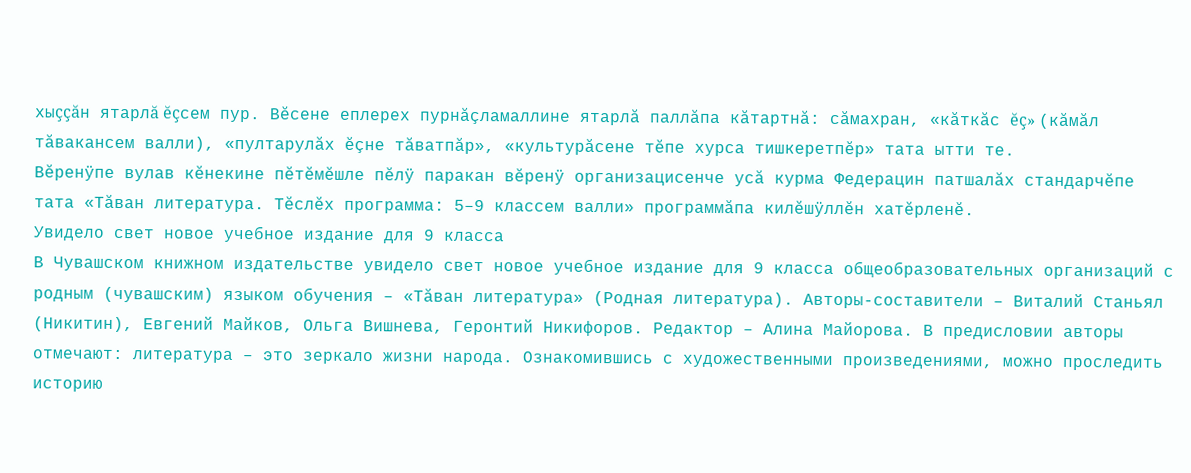хыççăн ятарлă ĕçсем пур. Вĕсене еплерех пурнăçламаллине ятарлă паллăпа кăтартнă: сăмахран, «кăткăс ĕç» (кăмăл тăвакансем валли), «пултарулăх ĕçне тăватпăр», «культурăсене тĕпе хурса тишкеретпĕр» тата ытти те.
Вĕренÿпе вулав кĕнекине пĕтĕмĕшле пĕлÿ паракан вĕренÿ организацисенче усă курма Федерацин патшалăх стандарчĕпе тата «Тăван литература. Тĕслĕх программа: 5–9 классем валли» программăпа килĕшÿллĕн хатĕрленĕ.
Увидело свет новое учебное издание для 9 класса
В Чувашском книжном издательстве увидело свет новое учебное издание для 9 класса общеобразовательных организаций с родным (чувашским) языком обучения – «Тӑван литература» (Родная литература). Авторы-составители – Виталий Станьял (Никитин), Евгений Майков, Ольга Вишнева, Геронтий Никифоров. Редактор – Алина Майорова. В предисловии авторы отмечают: литература – это зеркало жизни народа. Ознакомившись с художественными произведениями, можно проследить историю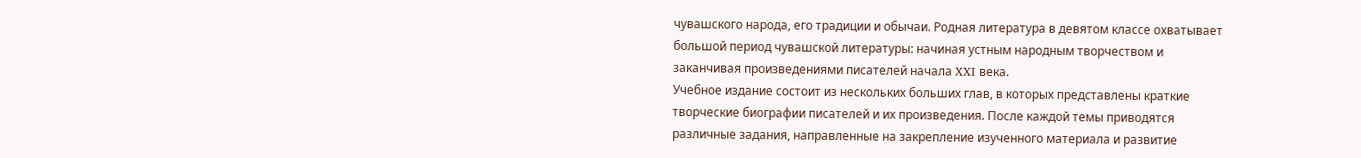чувашского народа, его традиции и обычаи. Родная литература в девятом классе охватывает большой период чувашской литературы: начиная устным народным творчеством и заканчивая произведениями писателей начала XXI века.
Учебное издание состоит из нескольких больших глав, в которых представлены краткие творческие биографии писателей и их произведения. После каждой темы приводятся различные задания, направленные на закрепление изученного материала и развитие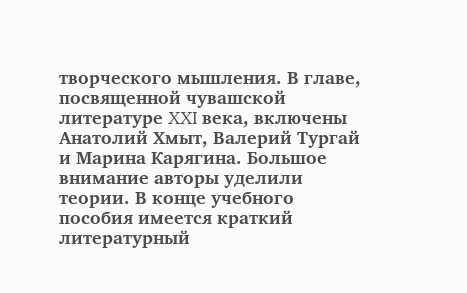творческого мышления. В главе, посвященной чувашской литературе XXI века, включены Анатолий Хмыт, Валерий Тургай и Марина Карягина. Большое внимание авторы уделили теории. В конце учебного пособия имеется краткий литературный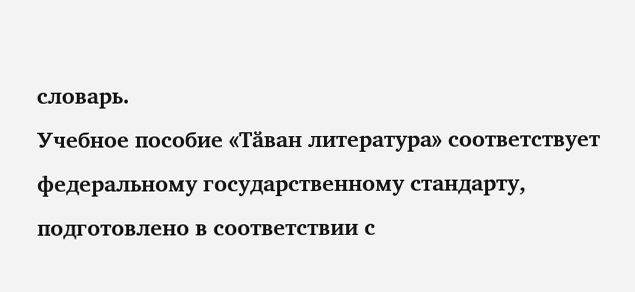словарь.
Учебное пособие «Тӑван литература» соответствует федеральному государственному стандарту, подготовлено в соответствии с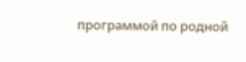программой по родной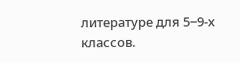литературе для 5‒9-х классов.